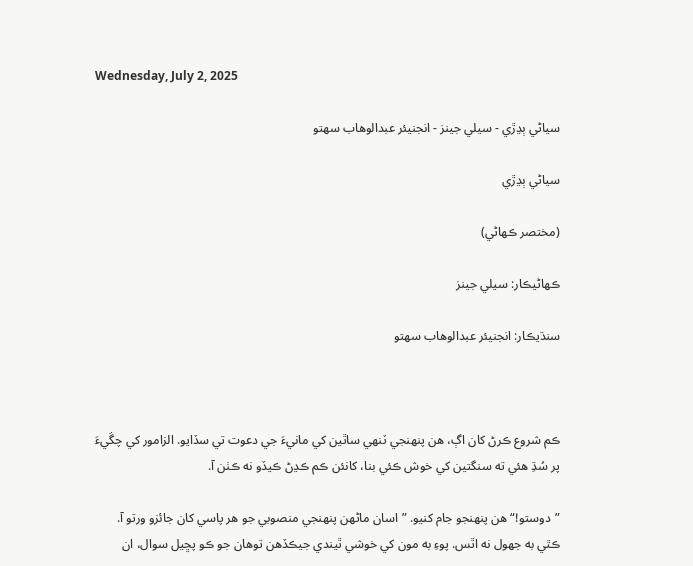Wednesday, July 2, 2025

سياڻي ٻڍڙي - سيلي جينز - انجنيئر عبدالوھاب سھتو

سياڻي ٻڍڙي

(مختصر ڪھاڻي)

ڪھاڻيڪار: سيلي جينز

سنڌيڪار: انجنيئر عبدالوھاب سھتو



ڪم شروع ڪرڻ کان اڳ، ھن پنھنجي ٽنھي ساٿين کي مانيءَ جي دعوت تي سڏايو. الزامور کي چڱيءَ پر سُڌِ ھئي ته سنگتين کي خوش ڪئي بنا، کانئن ڪم ڪڍڻ ڪيڏو نه ڪٺن آ.

”دوستو!“ ھن پنھنجو جام کنيو. ”اسان ماڻھن پنھنجي منصوبي جو ھر پاسي کان جائزو ورتو آ. ڪٿي به جھول نه اٿس. پوءِ به مون کي خوشي ٿيندي جيڪڏھن توھان جو ڪو پڇيل سوال، ان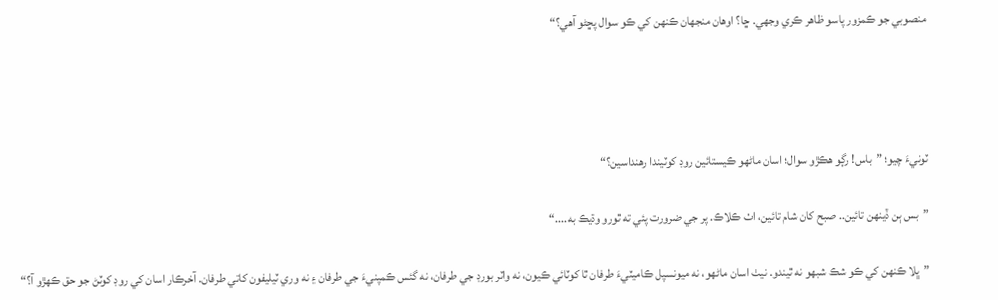منصوبي جو ڪمزور پاسو ظاھر ڪري وجھي. ڇا؟ اوھان منجھان ڪنھن کي ڪو سوال پڇڻو آھي؟“




ٽونيءَ چيو؛ ”باس! رڳو ھڪڙو سوال؛ اسان ماڻھو ڪيستائين روڊ کوٽيندا رھنداسين؟“

”بس ٻن ڏينھن تائين.. صبح کان شام تائين، اٺ ڪلاڪ. پر جي ضرورت پئي ته ٿورو وڌيڪ به....“

”ڀلا ڪنھن کي ڪو شڪ شبھو نه ٿيندو. نيٺ اسان ماڻھو، نه ميونسپل ڪاميٽيءَ طرفان ٿا کوٽائي ڪيون، نه واٽر بورڊ جي طرفان، نه گئس ڪمپنيءَ جي طرفان ۽ نه وري ٽيليفون کاتي طرفان. آخرڪار اسان کي روڊ کوٽڻ جو حق ڪھڙو آ؟“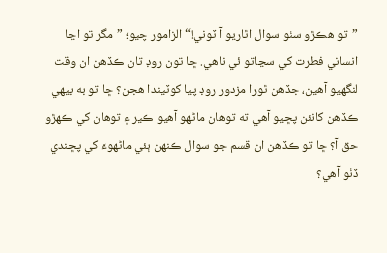”تو ھڪڙو سٺو سوال اٿاريو آ ٽوني!“ الزامور چيو؛ ”مگر تو اڃا انساني فطرت کي سڃاتو ئي ناھي. ڇا تون روڊ تان ڪڏھن ان وقت لنگھيو آھين، جڏھن ٿورا مزدور روڊ پيا کوٽيندا ھجن؟ ڇا تو به بيھي ڪڏھن کانئن پڇيو آھي ته توھان ماڻھو آھيو ڪير ۽ توھان کي ڪھڙو حق آ؟ ڇا تو ڪڏھن ان قسم جو سوال ڪنھن ٻئي ماڻھوءَ کي پڇندي ڏٺو آھي؟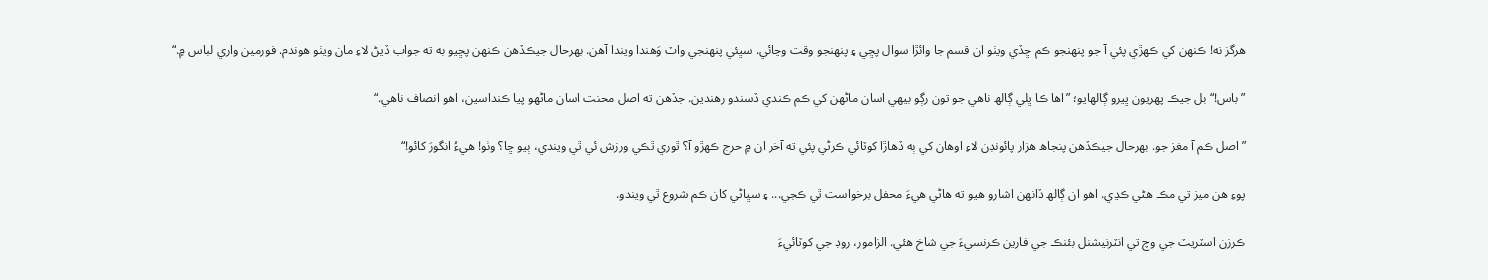ھرگز نه! ڪنھن کي ڪھڙي پئي آ جو پنھنجو ڪم ڇڏي ويٺو ان قسم جا وائڙا سوال پڇي ۽ پنھنجو وقت وڃائي. سڀئي پنھنجي واٽ وَھندا ويندا آھن. بھرحال جيڪڏھن ڪنھن پڇيو به ته جواب ڏيڻ لاءِ مان ويٺو ھوندم. فورمين واري لباس ۾.“

”باس!“ بل جيڪ پھريون ڀيرو ڳالھايو؛ ”اھا ڪا ڀلي ڳالھ ناھي جو تون رڳو بيھي اسان ماڻھن کي ڪم ڪندي ڏسندو رھندين. جڏھن ته اصل محنت اسان ماڻھو پيا ڪنداسين، اھو انصاف ناھي.“

”اصل ڪم آ مغز جو. بھرحال جيڪڏھن پنجاھ ھزار پائونڊن لاءِ اوھان کي ٻه ڏھاڙا کوٽائي ڪرڻي پئي ته آخر ان ۾ حرج ڪھڙو آ؟ ٿوري ٿڪي ورزش ئي ٿي ويندي، ٻيو ڇا؟ وٺو! ھيءُ انگورَ کائو!“

پوءِ ھن ميز تي مڪ ھڻي ڪڍي. اھو ان ڳالھ ڏانھن اشارو ھيو ته ھاڻي ھيءَ محفل برخواست ٿي ڪجي... ۽ سڀاڻي کان ڪم شروع ٿي ويندو.

ڪرزن اسٽريٽ جي وچ تي انٽرنيشنل بئنڪ جي فارين ڪرنسيءَ جي شاخ ھئي. الزامور، روڊ جي کوٽائيءَ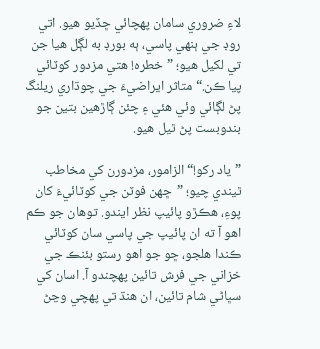لاءِ ضروري سامان پھچائي ڇڏيو ھيو. اتي روڊ جي ٻنھي پاسي، ٻه بورڊ به لڳل ھيا جن تي لکيل ھيو؛ ”خطره! ھتي مزدور کوٽائي پيا ڪن.“ متاثر ايراضيءَ جي چوڌاري ريلنگ پڻ لڳائي وئي ھئي ۽ چئن ڳاڙھين بتين جو بندوبست پڻ ٿيل ھيو.

”ياد رکو!“ الزامور، مزدورن کي مخاطب ٿيندي چيو؛ ”ڇھن فوٽن جي کوٽائيءَ کان پوءِ، ھڪڙو پائيپ نظر ايندو. توھان جو ڪم اھو آ ته ان پائيپ جي پاسي سان کوٽائي ڪندا ھلجو، ڇو جو اھو رستو بئنڪ جي خزاني جي فرش تائين پھچندو آ. اسان کي سڀاڻي شام تائين، ان ھنڌ تي پھچي وڃڻ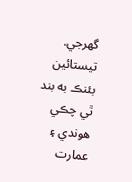گھرجي. تيستائين بئنڪ به بند ٿي چڪي ھوندي ۽ عمارت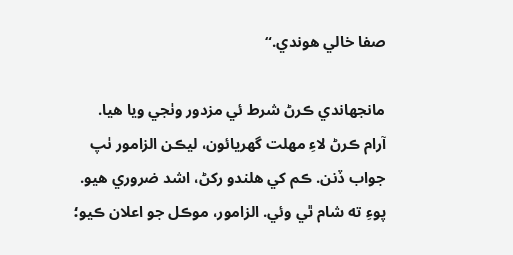صفا خالي ھوندي.“

مانجھاندي ڪرڻ شرط ئي مزدور وٺجي ويا ھيا. آرام ڪرڻ لاءِ مھلت گھريائون، ليڪن الزامور ٺپ جواب ڏنن. ڪم کي ھلندو رکڻ، اشد ضروري ھيو. پوءِ ته شام ٿي وئي. الزامور، موڪل جو اعلان ڪيو؛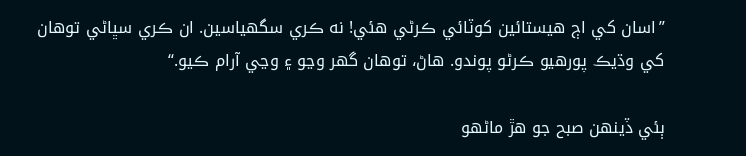”اسان کي اڄ ھيستائين کوٽائي ڪرڻي ھئي! نه ڪري سگھياسين. ان ڪري سڀاڻي توھان کي وڌيڪ پورھيو ڪرڻو پوندو. ھاڻ، توھان گھر وڃو ۽ وڃي آرام ڪيو.“

ٻئي ڏينھن صبح جو ھڙ ماڻھو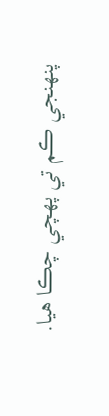پنھنجي ڪم تي پھچي چڪا ھيا.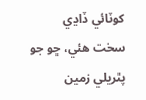کوٽائي ڏاڍي سخت ھئي، ڇو جو پٿريلي زمين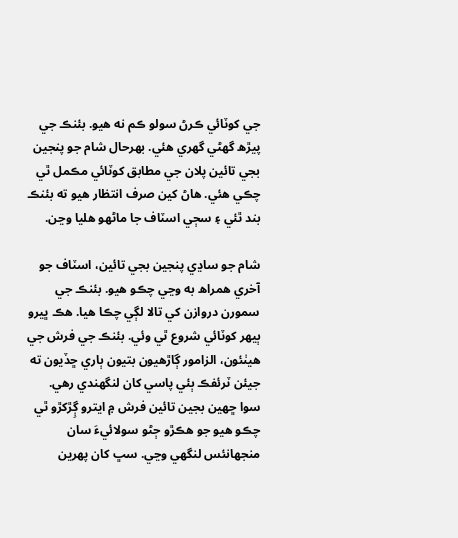جي کوٽائي ڪرڻ سولو ڪم نه ھيو. بئنڪ جي پيڙھ گھڻي گھري ھئي. بھرحال شام جو پنجين بجي تائين پلان جي مطابق کوٽائي مڪمل ٿي چڪي ھئي. ھاڻ کين صرف انتظار ھيو ته بئنڪ بند ٿئي ۽ سڄي اسٽاف جا ماڻھو ھليا وڃن.

شام جو ساڍي پنجين بجي تائين، اسٽاف جو آخري ھمراھ به وڃي چڪو ھيو. بئنڪ جي سمورن دروازن کي تالا لڳي چڪا ھيا. ھڪ ڀيرو ٻيھر کوٽائي شروع ٿي وئي. بئنڪ جي فرش جي ھيٺئون، الزامور ڳاڙھيون بتيون ٻاري ڇڏيون ته جيئن ٽرئفڪ ٻئي پاسي کان لنگھندي رھي. سوا ڇھين بجين تائين فرش ۾ ايترو ڳِڙکڙو ٿي چڪو ھيو جو ھڪڙو ڄڻو سولائيءَ سان منجھانئس لنگھي وڃي. سڀ کان پھرين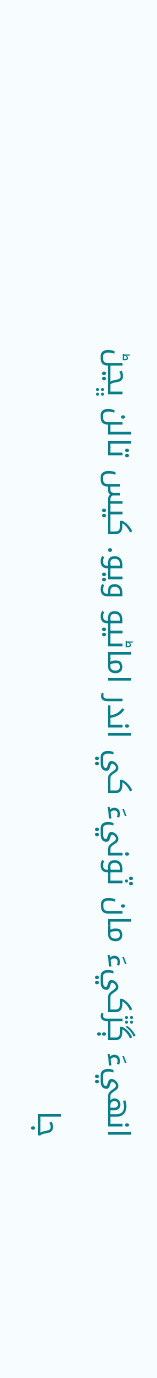انھيءَ ڳڙکيءَ مان ٽونيءَ کي اندر اماڻيو ويو. کيس تالن ڀڃڻ جا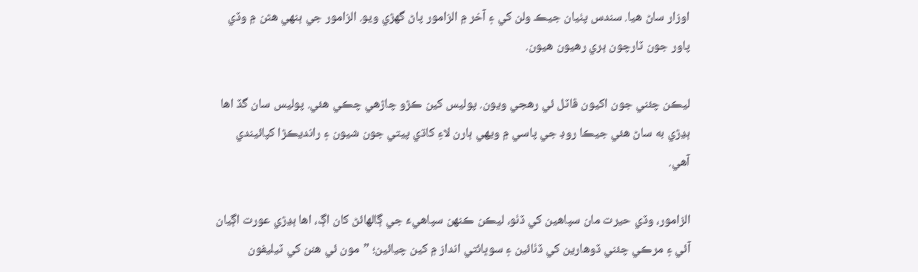اوزار ساڻ ھيا. سندس پٺيان جيڪ ولن کي ۽ آخر ۾ الزامور پاڻ گھڙي ويو. الزامور جي ٻنھي ھٿن ۾ وڏي پاور جون ٽارچون ٻري رھيون ھيون.

ليڪن چئني جون اکيون ڦاٽل ئي رھجي ويون. پوليس کين ڪڙو چاڙھي چڪي ھئي. پوليس سان گڏ اھا ٻڍڙي به ساڻ ھئي جيڪا روڊ جي پاسي ۾ ويھي ٻارن لاءِ کاڌي پيتي جون شيون ۽ رانديڪڙا کپائيندي آھي.

الزامور، وڏي حيرت مان سپاھين کي ڏٺو، ليڪن ڪنھن سپاھيءَ جي ڳالھائڻ کان اڳ، اھا ٻڍڙي عورت اڳيان آئي ۽ مرڪي چئني ڏوھارين کي ڏٺائين ۽ سوڀائتي انداز ۾ کين چيائين؛ ”مون ئي ھنن کي ٽيليفون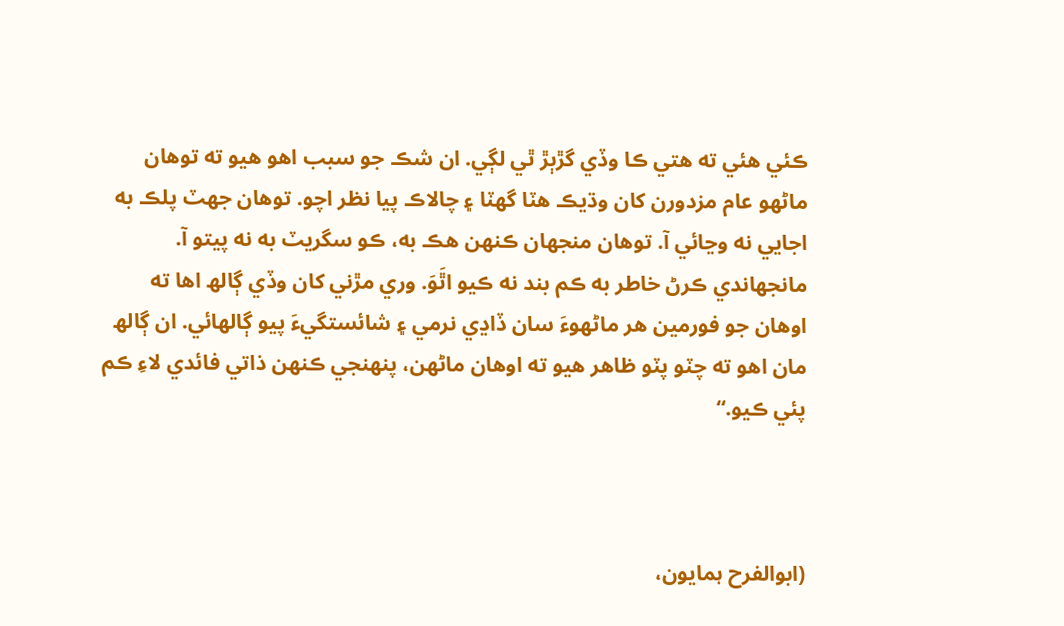ڪئي ھئي ته ھتي ڪا وڏي گڙٻڙ ٿي لڳي. ان شڪ جو سبب اھو ھيو ته توھان ماڻھو عام مزدورن کان وڌيڪ ھٽا گھٽا ۽ چالاڪ پيا نظر اچو. توھان جھٽ پلڪ به اجايي نه وڃائي آ. توھان منجھان ڪنھن ھڪ به، ڪو سگريٽ به نه پيتو آ. مانجھاندي ڪرڻ خاطر به ڪم بند نه ڪيو اٿَوَ. وري مڙني کان وڏي ڳالھ اھا ته اوھان جو فورمين ھر ماڻھوءَ سان ڏاڍي نرمي ۽ شائستگيءَ پيو ڳالھائي. ان ڳالھ مان اھو ته چٽو پٽو ظاھر ھيو ته اوھان ماڻھن، پنھنجي ڪنھن ذاتي فائدي لاءِ ڪم پئي ڪيو.“



(ابوالفرح ہمايون،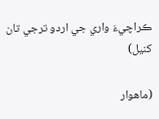ڪراچيءَ واري جي اردو ترجي تان کنيل)

(ماھوار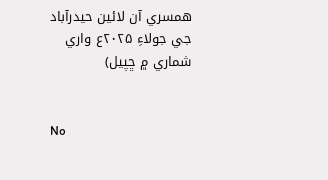ھمسري آن لائين حيدرآباد جي جولاءِ ۲۰۲۵ع واري شماري ۾ ڇپيل)


No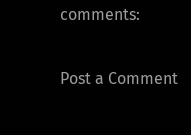comments:

Post a Comment